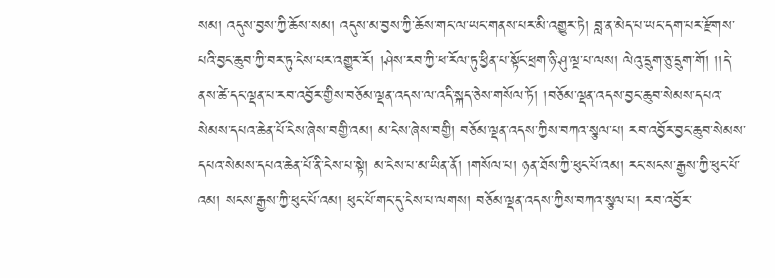སམ། འདུས་བྱས་ཀྱི་ཆོས་སམ། འདུས་མ་བྱས་ཀྱི་ཆོས་གང་ལ་ཡང་གནས་པར་མི་འགྱུར་ཏེ། བླ་ན་མེད་པ་ཡང་དག་པར་རྫོགས་པའི་བྱང་ཆུབ་ཀྱི་བར་ཏུ་ངེས་པར་འགྱུར་རོ། །ཤེས་རབ་ཀྱི་ཕ་རོལ་ཏུ་ཕྱིན་པ་སྟོང་ཕྲག་ཉི་ཤུ་ལྔ་པ་ལས། ལེའུ་དྲུག་ཅུ་དྲུག་གོ། །།དེ་ནས་ཚེ་དང་ལྡན་པ་རབ་འབྱོར་གྱིས་བཅོམ་ལྡན་འདས་ལ་འདི་སྐད་ཅེས་གསོལ་ཏོ། །བཅོམ་ལྡན་འདས་བྱང་ཆུབ་སེམས་དཔའ་སེམས་དཔའ་ཆེན་པོ་ངེས་ཞེས་བགྱི་འམ། མ་ངེས་ཞེས་བགྱི། བཅོམ་ལྡན་འདས་ཀྱིས་བཀའ་སྩལ་པ། རབ་འབྱོར་བྱང་ཆུབ་སེམས་དཔའ་སེམས་དཔའ་ཆེན་པོ་ནི་ངེས་པ་སྟེ། མ་ངེས་པ་མ་ཡིན་ནོ། །གསོལ་པ། ཉན་ཐོས་ཀྱི་ཕུང་པོ་འམ། རང་སངས་རྒྱས་ཀྱི་ཕུང་པོ་འམ། སངས་རྒྱས་ཀྱི་ཕུང་པོ་འམ། ཕུང་པོ་གང་དུ་ངེས་པ་ལགས། བཅོམ་ལྡན་འདས་ཀྱིས་བཀའ་སྩལ་པ། རབ་འབྱོར་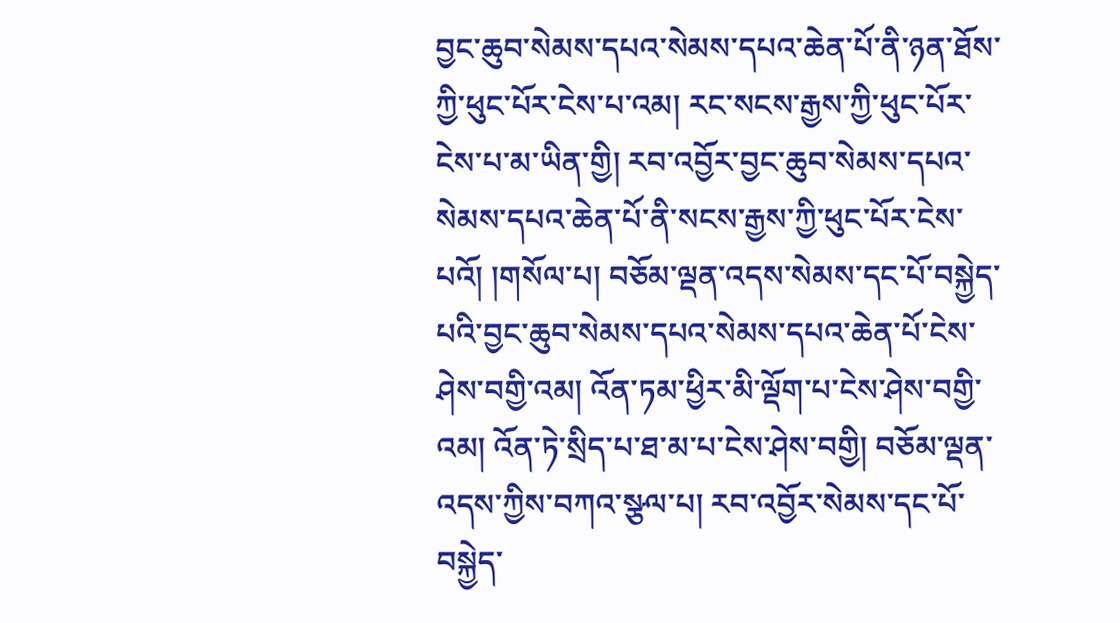བྱང་ཆུབ་སེམས་དཔའ་སེམས་དཔའ་ཆེན་པོ་ནི་ཉན་ཐོས་ཀྱི་ཕུང་པོར་ངེས་པ་འམ། རང་སངས་རྒྱས་ཀྱི་ཕུང་པོར་ངེས་པ་མ་ཡིན་གྱི། རབ་འབྱོར་བྱང་ཆུབ་སེམས་དཔའ་སེམས་དཔའ་ཆེན་པོ་ནི་སངས་རྒྱས་ཀྱི་ཕུང་པོར་ངེས་པའོ། །གསོལ་པ། བཅོམ་ལྡན་འདས་སེམས་དང་པོ་བསྐྱེད་པའི་བྱང་ཆུབ་སེམས་དཔའ་སེམས་དཔའ་ཆེན་པོ་ངེས་ཤེས་བགྱི་འམ། འོན་ཏམ་ཕྱིར་མི་ལྡོག་པ་ངེས་ཤེས་བགྱི་འམ། འོན་ཏེ་སྲིད་པ་ཐ་མ་པ་ངེས་ཤེས་བགྱི། བཅོམ་ལྡན་འདས་ཀྱིས་བཀའ་སྩལ་པ། རབ་འབྱོར་སེམས་དང་པོ་བསྐྱེད་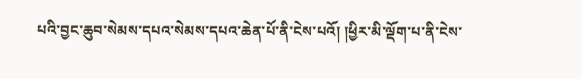པའི་བྱང་ཆུབ་སེམས་དཔའ་སེམས་དཔའ་ཆེན་པོ་ནི་ངེས་པའོ། །ཕྱིར་མི་ལྡོག་པ་ནི་ངེས་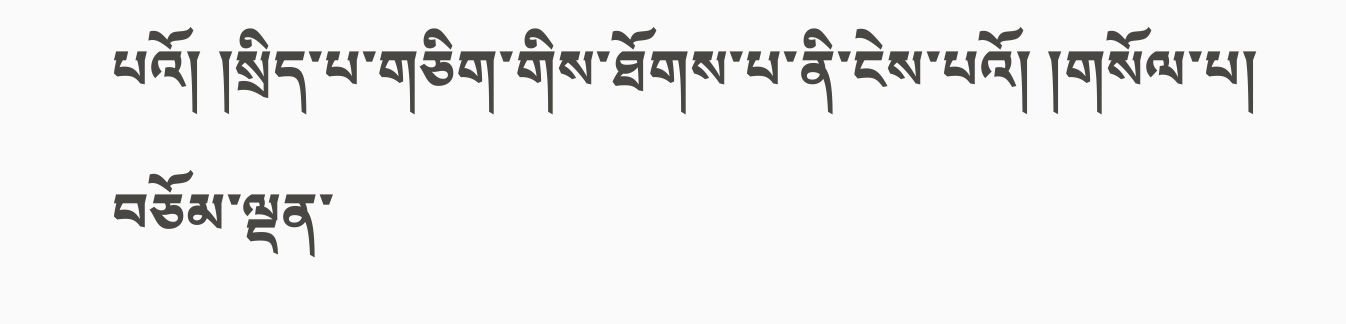པའོ། །སྲིད་པ་གཅིག་གིས་ཐོགས་པ་ནི་ངེས་པའོ། །གསོལ་པ། བཅོམ་ལྡན་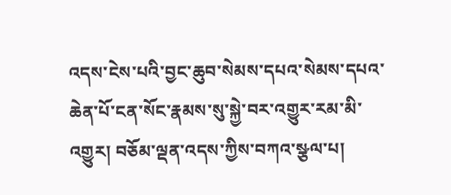འདས་ངེས་པའི་བྱང་ཆུབ་སེམས་དཔའ་སེམས་དཔའ་ཆེན་པོ་ངན་སོང་རྣམས་སུ་སྐྱེ་བར་འགྱུར་རམ་མི་འགྱུར། བཅོམ་ལྡན་འདས་ཀྱིས་བཀའ་སྩལ་པ།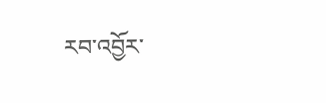རབ་འབྱོར་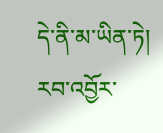དེ་ནི་མ་ཡིན་ཏེ། རབ་འབྱོར་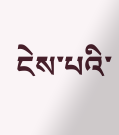ངེས་པའི་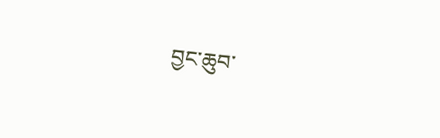བྱང་ཆུབ་